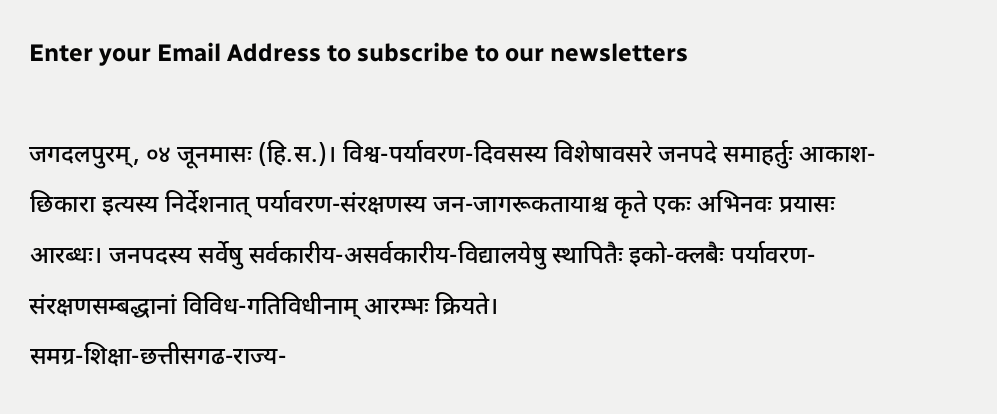Enter your Email Address to subscribe to our newsletters

जगदलपुरम्, ०४ जूनमासः (हि.स.)। विश्व-पर्यावरण-दिवसस्य विशेषावसरे जनपदे समाहर्तुः आकाश-छिकारा इत्यस्य निर्देशनात् पर्यावरण-संरक्षणस्य जन-जागरूकतायाश्च कृते एकः अभिनवः प्रयासः आरब्धः। जनपदस्य सर्वेषु सर्वकारीय-असर्वकारीय-विद्यालयेषु स्थापितैः इको-क्लबैः पर्यावरण-संरक्षणसम्बद्धानां विविध-गतिविधीनाम् आरम्भः क्रियते।
समग्र-शिक्षा-छत्तीसगढ-राज्य-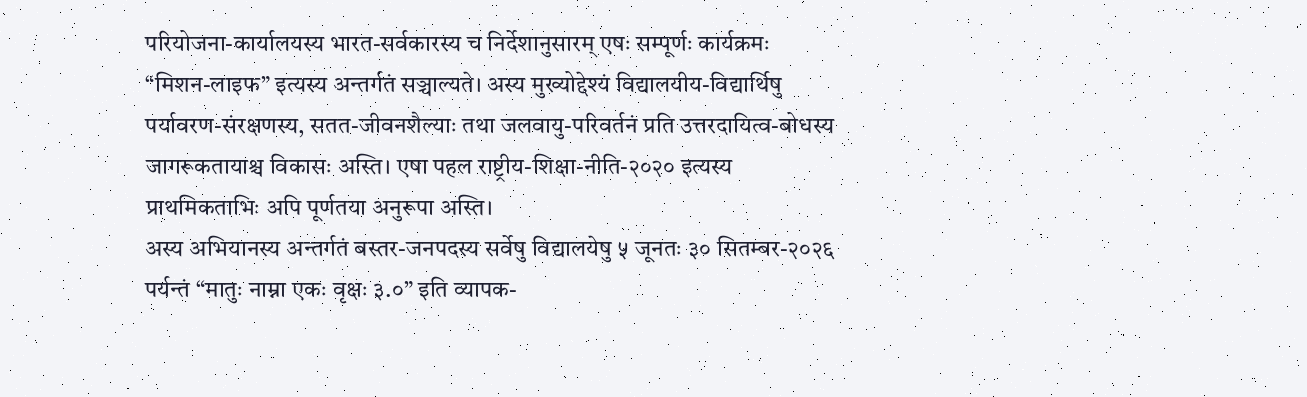परियोजना-कार्यालयस्य भारत-सर्वकारस्य च निर्देशानुसारम् एषः सम्पूर्णः कार्यक्रमः “मिशन-लाइफ” इत्यस्य अन्तर्गतं सञ्चाल्यते। अस्य मुख्योद्देश्यं विद्यालयीय-विद्यार्थिषु पर्यावरण-संरक्षणस्य, सतत-जीवनशैल्याः तथा जलवायु-परिवर्तनं प्रति उत्तरदायित्व-बोधस्य जागरूकतायाश्च विकासः अस्ति। एषा पहल राष्ट्रीय-शिक्षा-नीति-२०२० इत्यस्य प्राथमिकताभिः अपि पूर्णतया अनुरूपा अस्ति।
अस्य अभियानस्य अन्तर्गतं बस्तर-जनपदस्य सर्वेषु विद्यालयेषु ५ जूनतः ३० सितम्बर-२०२६ पर्यन्तं “मातुः नाम्ना एकः वृक्षः ३.०” इति व्यापक-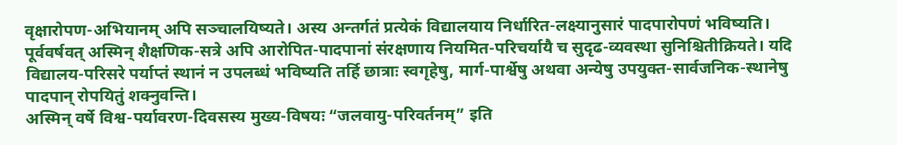वृक्षारोपण-अभियानम् अपि सञ्चालयिष्यते। अस्य अन्तर्गतं प्रत्येकं विद्यालयाय निर्धारित-लक्ष्यानुसारं पादपारोपणं भविष्यति। पूर्ववर्षवत् अस्मिन् शैक्षणिक-सत्रे अपि आरोपित-पादपानां संरक्षणाय नियमित-परिचर्यायै च सुदृढ-व्यवस्था सुनिश्चितीक्रियते। यदि विद्यालय-परिसरे पर्याप्तं स्थानं न उपलब्धं भविष्यति तर्हि छात्राः स्वगृहेषु, मार्ग-पार्श्वेषु अथवा अन्येषु उपयुक्त-सार्वजनिक-स्थानेषु पादपान् रोपयितुं शक्नुवन्ति।
अस्मिन् वर्षे विश्व-पर्यावरण-दिवसस्य मुख्य-विषयः “जलवायु-परिवर्तनम्” इति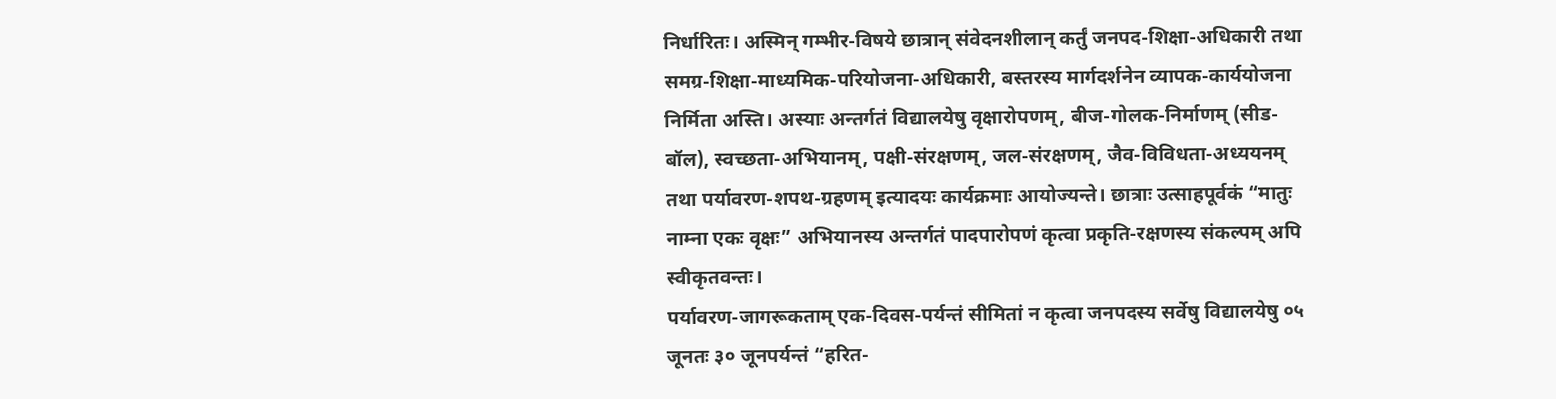निर्धारितः। अस्मिन् गम्भीर-विषये छात्रान् संवेदनशीलान् कर्तुं जनपद-शिक्षा-अधिकारी तथा समग्र-शिक्षा-माध्यमिक-परियोजना-अधिकारी, बस्तरस्य मार्गदर्शनेन व्यापक-कार्ययोजना निर्मिता अस्ति। अस्याः अन्तर्गतं विद्यालयेषु वृक्षारोपणम्, बीज-गोलक-निर्माणम् (सीड-बॉल), स्वच्छता-अभियानम्, पक्षी-संरक्षणम्, जल-संरक्षणम्, जैव-विविधता-अध्ययनम् तथा पर्यावरण-शपथ-ग्रहणम् इत्यादयः कार्यक्रमाः आयोज्यन्ते। छात्राः उत्साहपूर्वकं “मातुः नाम्ना एकः वृक्षः” अभियानस्य अन्तर्गतं पादपारोपणं कृत्वा प्रकृति-रक्षणस्य संकल्पम् अपि स्वीकृतवन्तः।
पर्यावरण-जागरूकताम् एक-दिवस-पर्यन्तं सीमितां न कृत्वा जनपदस्य सर्वेषु विद्यालयेषु ०५ जूनतः ३० जूनपर्यन्तं “हरित-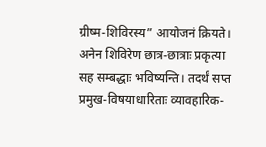ग्रीष्म-शिविरस्य” आयोजनं क्रियते।
अनेन शिविरेण छात्र-छात्राः प्रकृत्या सह सम्बद्धाः भविष्यन्ति। तदर्थं सप्त प्रमुख-विषयाधारिताः व्यावहारिक-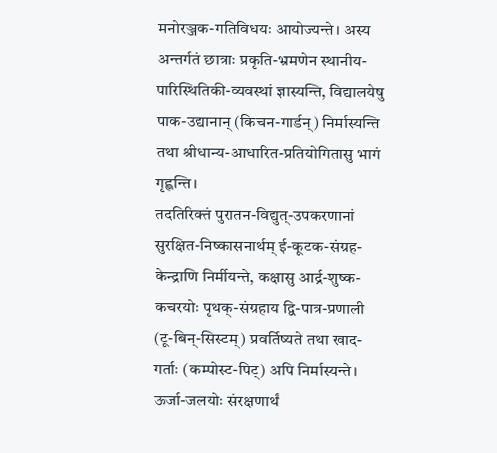मनोरञ्जक-गतिविधयः आयोज्यन्ते। अस्य अन्तर्गतं छात्राः प्रकृति-भ्रमणेन स्थानीय-पारिस्थितिकी-व्यवस्थां ज्ञास्यन्ति, विद्यालयेषु पाक-उद्यानान् (किचन-गार्डन्) निर्मास्यन्ति तथा श्रीधान्य-आधारित-प्रतियोगितासु भागं गृह्णन्ति।
तदतिरिक्तं पुरातन-विद्युत्-उपकरणानां सुरक्षित-निष्कासनार्थम् ई-कूटक-संग्रह-केन्द्राणि निर्मीयन्ते, कक्षासु आर्द्र-शुष्क-कचरयोः पृथक्-संग्रहाय द्वि-पात्र-प्रणाली (टू-बिन्-सिस्टम्) प्रवर्तिष्यते तथा खाद-गर्ताः (कम्पोस्ट-पिट्) अपि निर्मास्यन्ते।
ऊर्जा-जलयोः संरक्षणार्थं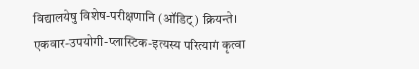विद्यालयेषु विशेष-परीक्षणानि (ऑडिट्) क्रियन्ते। एकवार-उपयोगी-प्लास्टिक-इत्यस्य परित्यागं कृत्वा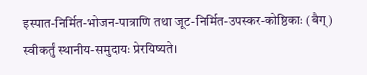इस्पात-निर्मित-भोजन-पात्राणि तथा जूट-निर्मित-उपस्कर-कोष्ठिकाः (बैग्) स्वीकर्तुं स्थानीय-समुदायः प्रेरयिष्यते।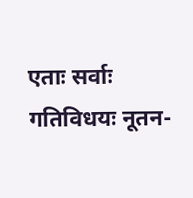एताः सर्वाः गतिविधयः नूतन-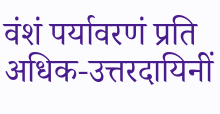वंशं पर्यावरणं प्रति अधिक-उत्तरदायिनीं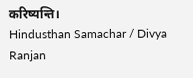करिष्यन्ति।
Hindusthan Samachar / Divya Ranjan